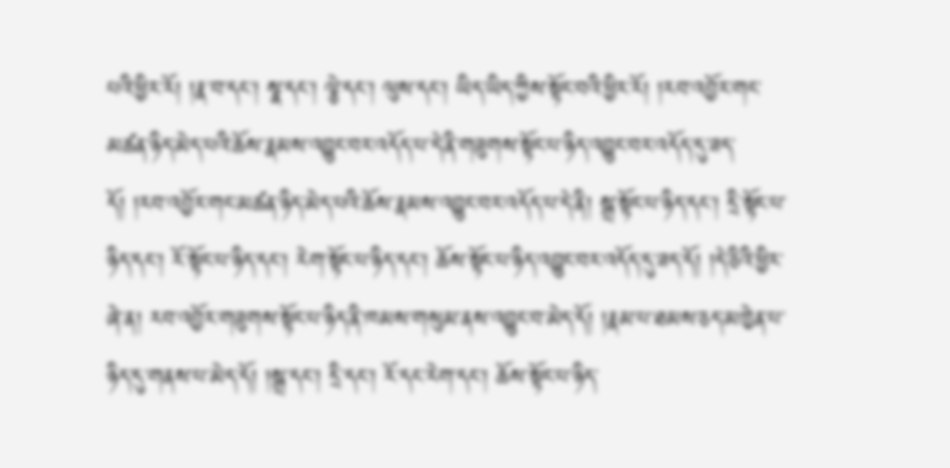པའི་ཕྱིར་རོ། །རྣ་བ་དང་། སྣ་དང་། ལྕེ་དང་། ལུས་དང་། ཡིད་ཡིད་ཀྱིས་སྟོང་བའི་ཕྱིར་རོ། །རབ་འབྱོར་གང་མཚན་ཉིད་མེད་པའི་ཆོས་རྣམས་འབྱུང་བར་འདོད་པ་དེ་ནི་གཟུགས་སྟོང་པ་ཉིད་འབྱུང་བར་འདོད་དུ་ཟད་དོ། །རབ་འབྱོར་གང་མཚན་ཉིད་མེད་པའི་ཆོས་རྣམས་འབྱུང་བར་འདོད་པ་དེ་ནི། སྒྲ་སྟོང་པ་ཉིད་དང་། དྲི་སྟོང་པ་ཉིད་དང་། རོ་སྟོང་པ་ཉིད་དང་། རེག་སྟོང་པ་ཉིད་དང་། ཆོས་སྟོང་པ་ཉིད་འབྱུང་བར་འདོད་དུ་ཟད་དོ། །དེ་ཅིའི་ཕྱིར་ཞེ་ན། རབ་འབྱོར་གཟུགས་སྟོང་པ་ཉིད་ནི་ཁམས་གསུམ་ནས་འབྱུང་བ་མེད་དོ། །རྣམ་པ་ཐམས་ཅད་མཁྱེན་པ་ཉིད་དུ་གནས་པ་མེད་དོ། །སྒྲ་དང་། དྲི་དང་། རོ་དང་རེག་དང་། ཆོས་སྟོང་པ་ཉིད་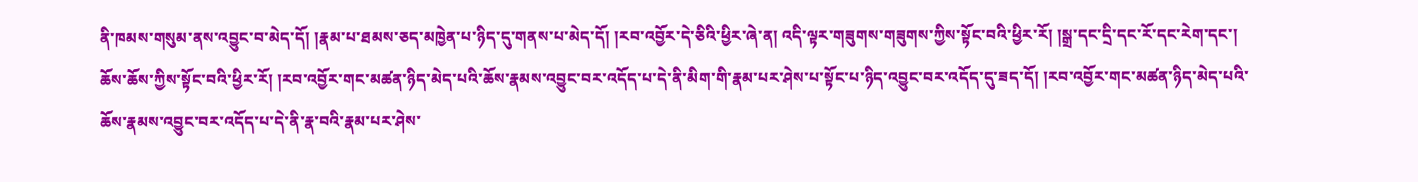ནི་ཁམས་གསུམ་ནས་འབྱུང་བ་མེད་དོ། །རྣམ་པ་ཐམས་ཅད་མཁྱེན་པ་ཉིད་དུ་གནས་པ་མེད་དོ། །རབ་འབྱོར་དེ་ཅིའི་ཕྱིར་ཞེ་ན། འདི་ལྟར་གཟུགས་གཟུགས་ཀྱིས་སྟོང་བའི་ཕྱིར་རོ། །སྒྲ་དང་དྲི་དང་རོ་དང་རེག་དང་། ཆོས་ཆོས་ཀྱིས་སྟོང་བའི་ཕྱིར་རོ། །རབ་འབྱོར་གང་མཚན་ཉིད་མེད་པའི་ཆོས་རྣམས་འབྱུང་བར་འདོད་པ་དེ་ནི་མིག་གི་རྣམ་པར་ཤེས་པ་སྟོང་པ་ཉིད་འབྱུང་བར་འདོད་དུ་ཟད་དོ། །རབ་འབྱོར་གང་མཚན་ཉིད་མེད་པའི་ཆོས་རྣམས་འབྱུང་བར་འདོད་པ་དེ་ནི་རྣ་བའི་རྣམ་པར་ཤེས་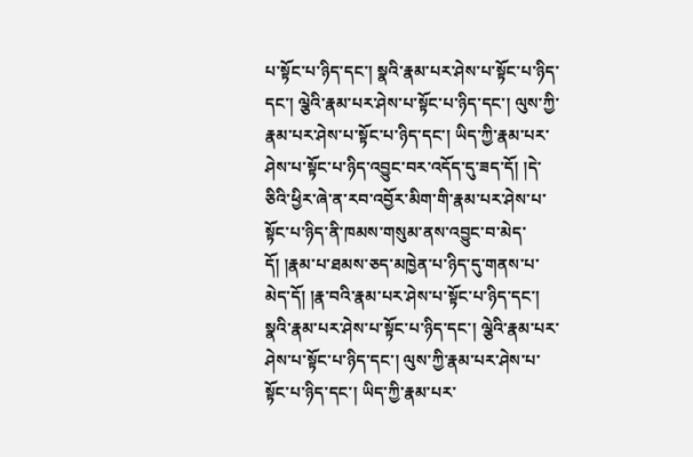པ་སྟོང་པ་ཉིད་དང་། སྣའི་རྣམ་པར་ཤེས་པ་སྟོང་པ་ཉིད་དང་། ལྕེའི་རྣམ་པར་ཤེས་པ་སྟོང་པ་ཉིད་དང་། ལུས་ཀྱི་རྣམ་པར་ཤེས་པ་སྟོང་པ་ཉིད་དང་། ཡིད་ཀྱི་རྣམ་པར་ཤེས་པ་སྟོང་པ་ཉིད་འབྱུང་བར་འདོད་དུ་ཟད་དོ། །དེ་ཅིའི་ཕྱིར་ཞེ་ན་རབ་འབྱོར་མིག་གི་རྣམ་པར་ཤེས་པ་སྟོང་པ་ཉིད་ནི་ཁམས་གསུམ་ནས་འབྱུང་བ་མེད་དོ། །རྣམ་པ་ཐམས་ཅད་མཁྱེན་པ་ཉིད་དུ་གནས་པ་མེད་དོ། །རྣ་བའི་རྣམ་པར་ཤེས་པ་སྟོང་པ་ཉིད་དང་། སྣའི་རྣམ་པར་ཤེས་པ་སྟོང་པ་ཉིད་དང་། ལྕེའི་རྣམ་པར་ཤེས་པ་སྟོང་པ་ཉིད་དང་། ལུས་ཀྱི་རྣམ་པར་ཤེས་པ་སྟོང་པ་ཉིད་དང་། ཡིད་ཀྱི་རྣམ་པར་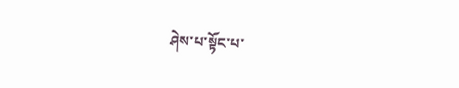ཤེས་པ་སྟོང་པ་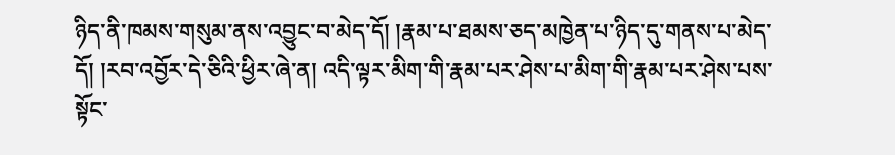ཉིད་ནི་ཁམས་གསུམ་ནས་འབྱུང་བ་མེད་དོ། །རྣམ་པ་ཐམས་ཅད་མཁྱེན་པ་ཉིད་དུ་གནས་པ་མེད་དོ། །རབ་འབྱོར་དེ་ཅིའི་ཕྱིར་ཞེ་ན། འདི་ལྟར་མིག་གི་རྣམ་པར་ཤེས་པ་མིག་གི་རྣམ་པར་ཤེས་པས་སྟོང་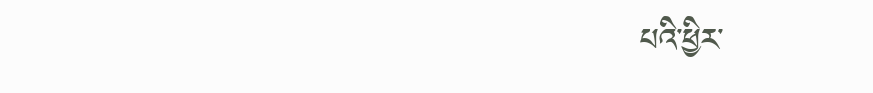པའི་ཕྱིར་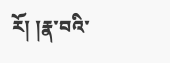རོ། །རྣ་བའི་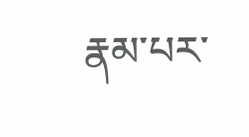རྣམ་པར་